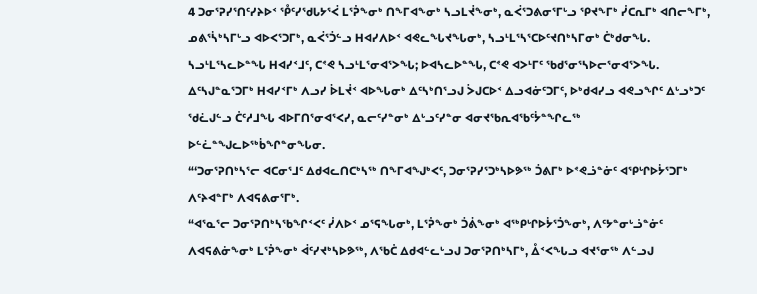4 ᑐᓂᕐᕈᓯᕐᑎᑦᓯᔨᐅᑉ ᕾᑦᓯᖁᒐᔭᕐᐹ ᒪᕐᕉᖕᓂᒃ ᑎᖕᒥᐊᖕᓂᒃ ᓴᓗᒪᔫᖕᓂᒃ, ᓇᐹᕐᑐᕕᓂᕐᒥᒡᓗ ᕿᔪᖕᒥᒃ ᓰᑕᕆᒥᒃ ᐊᑎᓕᖕᒥᒃ, ᓄᕕᕐᓵᒃᓴᒥᒡᓗ ᐊᐅᐸᕐᑐᒥᒃ, ᓇᐹᕐᑑᓪᓗ ᕼᐊᓯᐱᐅᑉ ᐊᕙᓚᖓᔪᖓᓂᒃ, ᓴᓗᒻᒪᕐᓴᕐᑕᐅᑦᔪᑎᒃᓴᒥᓂᒃ ᑖᒃᑯᓂᖓ.
ᓴᓗᒻᒪᕐᓴᓚᐅᓐᖓ ᕼᐊᓯᑉᒧᑦ, ᑕᕝᕙ ᓴᓗᒻᒪᕐᓂᐊᕐᐳᖓ; ᐅᐊᓴᓚᐅᓐᖓ, ᑕᕝᕙ ᐊᐳᒻᒥᑦ ᖃᑯᕐᓂᕐᓴᐅᓕᕐᓂᐊᕐᐳᖓ.
ᐃᑦᓴᒍᓐᓇᕐᑐᒥᒃ ᕼᐊᓯᑉᒥᒃ ᐱᓗᓯ ᐆᒪᔫᑉ ᐊᐅᖓᓂᒃ ᐃᑦᓴᒃᑎᕐᓗᒍ ᐴᒍᑕᐅᑉ ᐃᓗᐊᓃᑦᑐᒥᑦ, ᐅᒃᑯᐊᓯᓗ ᐊᕙᓗᖏᑦ ᐃᒡᓗᒃᑐᑦ ᖁᓛᒍᓪᓗ ᑖᑦᓱᒧᖓ ᐊᐅᒥᑎᕐᓂᐊᕐᐸᓯ, ᓇᓕᑦᓯᓐᓂᒃ ᐃᒡᓗᑦᓯᓐᓂ ᐊᓂᔪᖃᕆᐊᖃᑦᔮᓐᖏᓚᖅ ᐅᓪᓛᓐᖑᓚᐅᖅᑳᖏᓐᓂᖓᓂ.
“‘ᑐᓂᕐᕈᑎᒃᓴᕐᓕ ᐊᑕᓂᕐᒧᑦ ᐃᑯᐊᓚᑎᑕᒃᓴᖅ ᑎᖕᒥᐊᖑᒃᐸᑦ, ᑐᓂᕐᕈᓯᕐᑐᒃᓴᐅᕗᖅ ᑑᕕᒥᒃ ᐅᕝᕙᓘᓐᓃᑦ ᐊᕿᒡᒋᐅᔮᕐᑐᒥᒃ ᐱᑦᔨᐊᓐᒥᒃ ᐱᐊᕋᕕᓂᕐᒥᒃ.
“ᐊᕐᓇᕐᓕ ᑐᓂᕐᕈᑎᒃᓴᖃᖏᑉᐸᑦ ᓰᐱᐅᑉ ᓄᕐᕋᖓᓂᒃ, ᒪᕐᕉᖕᓂᒃ ᑑᕖᖕᓂᒃ ᐊᖅᑭᒡᒋᐅᔮᕐᑑᖕᓂᒃ, ᐱᑦᔭᓐᓂᒡᓘᓐᓃᑦ ᐱᐊᕋᕕᓃᖕᓂᒃ ᒪᕐᕉᖕᓂᒃ ᐋᑦᓯᔪᒃᓴᐅᕗᖅ, ᐱᖃᑖ ᐃᑯᐊᓪᓚᒡᓗᒍ ᑐᓂᕐᕈᑎᒃᓴᒥᒃ, ᐂᑉᐸᖓᓗ ᐊᔪᕐᓂᖅ ᐱᓪᓗᒍ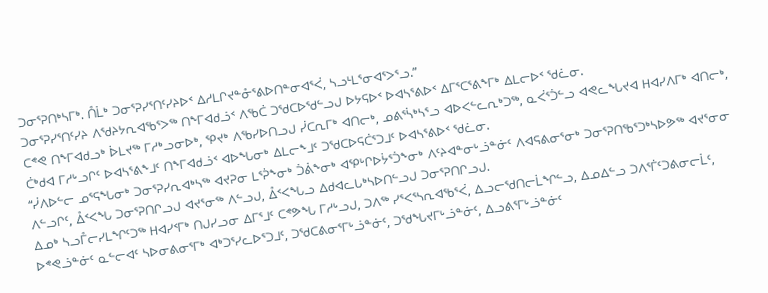ᑐᓂᕐᕈᑎᒃᓴᒥᒃ. ᑍᒫᒃ ᑐᓂᕐᕈᓯᕐᑎᑦᓯᔨᐅᑉ ᐃᓱᒪᒋᔪᓐᓁᕐᕕᐅᑎᓐᓂᐊᕐᐹ, ᓴᓗᒻᒪᕐᓂᐊᕐᐳᕐᓗ.”
ᑐᓂᕐᕈᓯᕐᑎᑦᓯᔨ ᐱᖁᔨᔭᕆᐊᖃᕐᐳᖅ ᑎᖕᒥᐊᑯᓘᑉ ᐱᖃᑖ ᑐᖁᑕᐅᖁᓪᓗᒍ ᐅᔭᕋᐅᑉ ᐅᐊᓴᕐᕕᐅᑉ ᐃᒥᕐᑕᕐᕕᖕᒥᒃ ᐃᒪᓕᐅᑉ ᖁᓛᓂ.
ᑕᕝᕙ ᑎᖕᒥᐊᑯᓗᒃ ᐆᒪᔪᖅ ᒥᓱᒃᓗᓂᐅᒃ, ᕿᔪᒃ ᐱᖃᓯᐅᑎᓗᒍ ᓰᑕᕆᒥᒃ ᐊᑎᓕᒃ, ᓄᕕᕐᓵᒃᓴᕐᓗ ᐊᐅᐸᓪᓚᕆᒃᑐᖅ, ᓇᐹᕐᑑᓪᓗ ᐊᕙᓚᖓᔪᐊ ᕼᐊᓯᐱᒥᒃ ᐊᑎᓕᒃ, ᑖᒃᑯᐊ ᒥᓱᒡᓗᒋᑦ ᐅᐊᓴᕐᕕᖕᒧᑦ ᑎᖕᒥᐊᑯᓘᑉ ᐊᐅᖓᓂᒃ ᐃᒪᓕᖕᒧᑦ ᑐᖁᑕᐅᕋᑖᕐᑐᒧᑦ ᐅᐊᓴᕐᕕᐅᑉ ᖁᓛᓂ.
“ᓰᐱᐅᓪᓕ ᓄᕐᕋᖓᓂᒃ ᑐᓂᕐᕈᓯᕆᐊᒃᓴᖅ ᐊᔪᕈᓂ ᒪᕐᕉᖕᓂᒃ ᑑᕖᖕᓂᒃ ᐊᕿᒡᒋᐅᔮᕐᑑᖕᓂᒃ ᐱᑦᔨᐊᓐᓂᒡᓘᓐᓃᑦ ᐱᐊᕋᕕᓂᕐᓂᒃ ᑐᓂᕐᕈᑎᖃᕐᑐᒃᓴᐅᕗᖅ ᐊᔪᕐᓂᓂ ᐱᓪᓗᒋᑦ, ᐂᑉᐸᖓ ᑐᓂᕐᕈᑎᒋᓗᒍ ᐊᔪᕐᓂᖅ ᐱᓪᓗᒍ, ᐂᑉᐸᖓᓗ ᐃᑯᐊᓚᒐᒃᓴᐅᑎᓪᓗᒍ ᑐᓂᕐᕈᑎᒋᓗᒍ.
ᐃᓄᒃ ᓴᓗᒤᓕᓯᒪᖏᑦᑐᖅ ᕼᐊᓯᑉᒥᒃ ᑎᒍᓯᓗᓂ ᐃᒥᕐᒧᑦ ᑕᕝᕗᖓ ᒥᓱᒡᓗᒍ, ᑐᐱᖅ ᓯᕐᐸᕐᓴᕆᐊᖃᕐᐹ, ᐃᓗᓕᖁᑎᓕᒫᖏᓪᓗ, ᐃᓄᐃᓪᓗ ᑐᐱᕐᒦᑦᑐᕕᓂᓕᒫᑦ, ᐅᕝᕙᓘᓐᓃᑦ ᓇᓪᓕᐊᑦ ᓴᐅᓂᕕᓂᕐᒥᒃ ᐊᒃᑐᕐᓯᓚᐅᕐᑐᒧᑦ, ᑐᖁᑕᕕᓂᕐᒥᒡᓘᓐᓃᑦ, ᑐᖁᖓᔪᒥᒡᓘᓐᓃᑦ, ᐃᓗᕕᕐᒥᒡᓘᓐᓃᑦ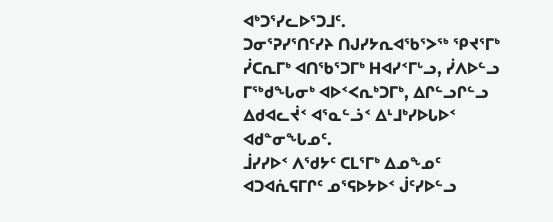ᐊᒃᑐᕐᓯᓚᐅᕐᑐᒧᑦ.
ᑐᓂᕐᕈᓯᕐᑎᑦᓯᔨ ᑎᒍᓯᔭᕆᐊᖃᕐᐳᖅ ᕿᔪᕐᒥᒃ ᓰᑕᕆᒥᒃ ᐊᑎᖃᕐᑐᒥᒃ ᕼᐊᓯᑉᒥᒡᓗ, ᓰᐱᐅᓪᓗ ᒥᖅᑯᖓᓂᒃ ᐊᐅᑉᐸᕆᒃᑐᒥᒃ, ᐃᒋᓪᓗᒋᓪᓗ ᐃᑯᐊᓚᔫᑉ ᐊᕐᓇᓪᓘᑉ ᐃᒻᒧᒃᓯᐅᒐᐅᑉ ᐊᑯᓐᓂᖓᓄᑦ.
ᒨᓯᓯᐅᑉ ᐱᖁᔭᑦ ᑕᒪᕐᒥᒃ ᐃᓄᖕᓄᑦ ᐊᑐᐊᕇᕋᒥᒋᑦ ᓄᕐᕋᐅᔭᐅᑉ ᒎᑦᓯᐅᓪᓗ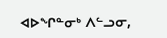ᐊᐅᖏᓐᓂᒃ ᐱᓪᓗᓂ,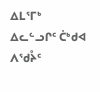ᐃᒪᕐᒥᒃ ᐃᓚᓪᓗᒋᑦ ᑖᒃᑯᐊ ᐱᖁᔧᑦ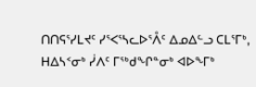ᑎᑎᕋᕐᓯᒪᔪᑦ ᓯᕐᐸᕐᓴᓚᐅᕐᐰᑦ ᐃᓄᐃᓪᓗ ᑕᒪᕐᒥᒃ, ᕼᐃᓴᑉᓂᒃ ᓰᐱᑦ ᒥᖅᑯᖏᓐᓂᒃ ᐊᐅᖕᒥᒃ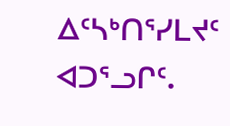ᐃᑦᓴᒃᑎᕐᓯᒪᔪᑦ ᐊᑐᕐᓗᒋᑦ.